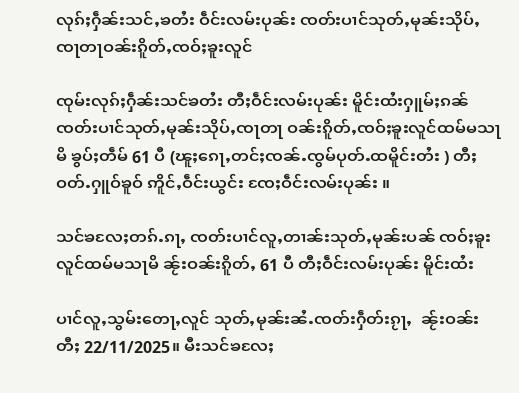လုၵ်ႈႁဵၼ်းသင်ႇၶတႆး ဝဵင်းလမ်းပုၼ်း ၸတ်းပၢင်သုတ်ႇမုၼ်းသိုပ်ႇၸႃတႃဝၼ်းၵိူတ်ႇၸဝ်ႈၶူးလူင်

ၸုမ်းလုၵ်ႈႁဵၼ်းသင်ၶတႆး တီႈဝဵင်းလမ်းပုၼ်း မိူင်းထႆးႁူမ်ႈၵၼ် ၸတ်းပၢင်သုတ်ႇမုၼ်းသိုပ်ႇၸႃတႃ ဝၼ်းၵိူတ်ႇၸဝ်ႈၶူးလူင်ထမ်မသႃမိ ၶွပ်ႈတဵမ် 61 ပီ (ၽူႈၵေႃႇတင်ႈၸၼ်ႉၸွမ်ပုတ်ႉထမိူင်းတႆး ) တီႈဝတ်ႉႁူဝ်ၶူဝ် ဢိူင်ႇဝဵင်းယွင်း ၸႄႈဝဵင်းလမ်းပုၼ်း ။

သင်ၶလႄႈတၵ်ႉၵႃႇ ၸတ်းပၢင်လူႇတၢၼ်းသုတ်ႇမုၼ်းပၼ် ၸဝ်ႈၶူးလူင်ထမ်မသႃမိ ၼႂ်းဝၼ်းၵိူတ်ႇ 61 ပီ တီႈဝဵင်းလမ်းပုၼ်း မိူင်းထႆး

ပၢင်လူႇသွမ်းတေႃႇလူင် သုတ်ႇမုၼ်းၼႆႉၸတ်းႁဵတ်းၵႂႃႇ  ၼႂ်းဝၼ်းတီႈ 22/11/2025။ မီးသင်ၶလႄႈ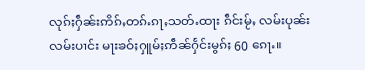လုၵ်ႈႁဵၼ်းဢိၵ်ႇတၵ်ႉၵႃႇသတ်ႉထႃး ၵဵင်းမႂ်ႇ လမ်းပုၼ်း လမ်းပၢင်း မႃးၶဝ်ႈႁူမ်ႈဢဵၼ်ႁႅင်းမွၵ်ႈ 60 ၵေႃႉ။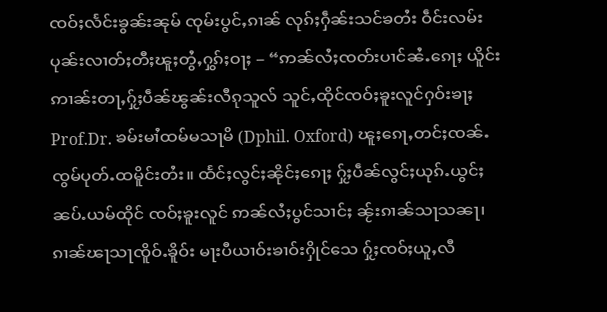ၸဝ်ႈလႅင်းၶွၼ်းၼုမ် ၸုမ်းပွင်ႇၵၢၼ် လုၵ်ႈႁဵၼ်းသင်ၶတႆး ဝဵင်းလမ်းပုၼ်းလၢတ်ႈတီႈၽူႈတွႆႇႁွၵ်ႈဝႃႈ − “ဢၼ်လႆႈၸတ်းပၢင်ၼႆႉၵေႃႈ ယိူင်းဢၢၼ်းတႃႇႁႂ်ႈပဵၼ်ၽွၼ်းလီၵုသူလ် သူင်ႇထိုင်ၸဝ်ႈၶူးလူင်ႁဝ်းၶႃႈ Prof.Dr. ၶမ်းမၢႆထမ်မသႃမိ (Dphil. Oxford) ၽူႈၵေႃႇတင်ႈၸၼ်ႉၸွမ်ပုတ်ႉထမိူင်းတႆး။ ထႅင်ႈလွင်ႈၼိုင်ႈၵေႃႈ ႁႂ်ႈပဵၼ်လွင်ႈယုၵ်ႉယွင်ႈၼပ်ႉယမ်ထိုင် ၸဝ်ႈၶူးလူင် ဢၼ်လႆႈပွင်သၢင်ႈ ၼႂ်းၵၢၼ်သႃသၼႃ၊ ၵၢၼ်ၽႃသႃၸိူဝ်ႉၶိူဝ်း မႃးပီယၢဝ်းၶၢဝ်းႁိုင်သေ ႁႂ်ႈၸဝ်ႈယူႇလီ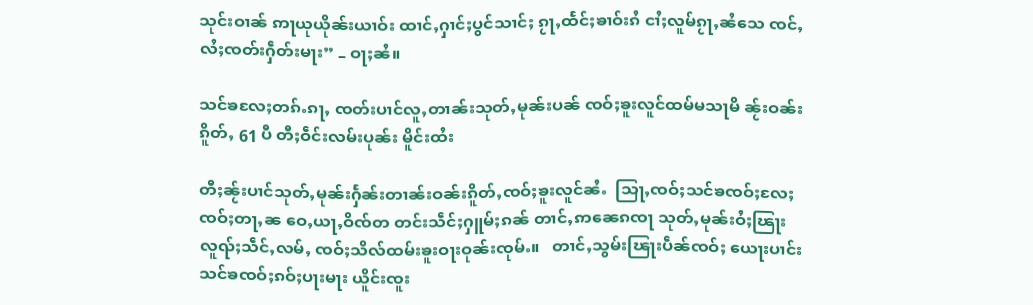သုင်းဝၢၼ် ဢႃယုယိုၼ်းယၢဝ်း ထၢင်ႇႁၢင်ႈပွင်သၢင်ႈ ၵႂႃႇထႅင်ႈၶၢဝ်းၵႆ ငၢႆႈလူမ်ၵႂႃႇၼႆသေ ၸင်ႇလႆႈၸတ်းႁဵတ်းမႃး” – ဝႃႈၼႆ။

သင်ၶလႄႈတၵ်ႉၵႃႇ ၸတ်းပၢင်လူႇတၢၼ်းသုတ်ႇမုၼ်းပၼ် ၸဝ်ႈၶူးလူင်ထမ်မသႃမိ ၼႂ်းဝၼ်းၵိူတ်ႇ 61 ပီ တီႈဝဵင်းလမ်းပုၼ်း မိူင်းထႆး

တီႈၼႂ်းပၢင်သုတ်ႇမုၼ်းႁႅၼ်းတၢၼ်းဝၼ်းၵိူတ်ႇၸဝ်ႈၶူးလူင်ၼႆႉ  သြႃႇၸဝ်ႈသင်ၶၸဝ်ႈလႄႈၸဝ်ႈတႃႇၼ ဝေႇယႃႇဝိၸ်တ တင်းသဵင်ႈႁူမ်ႈၵၼ် တၢင်ႇဢၼေၵၸႃ သုတ်ႇမုၼ်းဝႆႈၽြႃး လူၺ်ႈသဵင်ႇလမ်ႇ ၸဝ်ႈသိလ်ထမ်းၶူးဝႃးဝုၼ်းၸုမ်ႉ။   တၢင်ႇသွမ်းၽြႃးပဵၼ်ၸဝ်ႈ ယေႃးပၢင်းသင်ၶၸဝ်ႈၵဝ်ႈပႃးမႃး ယိူင်းၸူး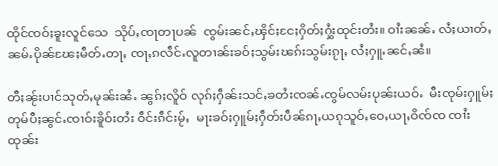ထိုင်ၸဝ်ႈၶူးလူင်သေ  သိုပ်ႇၸႃတႃပၼ်  ၸွမ်းၼင်ႇၾိင်ႈငႄႈႁိတ်ႈႁွႆးထုင်းတႆး။ ဝၢႆးၼၼ်ႉ လႆႈယၢတ်ႇၼမ်ႉပိုၼ်ၽႄႈမဵတ်ႉတႃႇ ၸႃႇၵလဵင်ႉလူတၢၼ်းၶဝ်ႈသွမ်းၽၵ်းသွမ်းၵႂႃႇ လႆႈႁူႉၼင်ႇၼႆ။

တီႈၼႂ်းပၢင်သုတ်ႇမုၼ်းၼႆႉ ၼွၵ်ႈလိူဝ် လုၵ်ႈႁဵၼ်းသင်ႇၶတႆးၸၼ်ႉၸွမ်လမ်းပုၼ်းယဝ်ႉ  မီးၸုမ်းႁူမ်ႈတုမ်ပီႈၼွင်ႉၸၢဝ်းၶိူဝ်းတႆး ဝဵင်းၵဵင်းမႂ်ႇ  မႃးၶဝ်ႈႁူမ်ႈႁဵတ်းပဵၼ်ၵႃႇယၵုသူဝ်ႇဝေႇယႃႇဝိၸ်ၸ ၸၢႆးထုၼ်း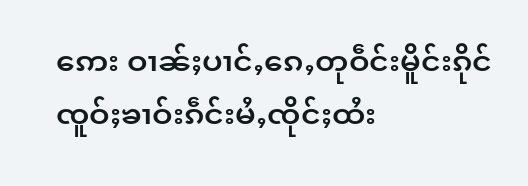ဢေး ဝၢၼ်ႈပၢင်ႇၵေႇတုဝဵင်းမိူင်းၵိုင် ၸူဝ်ႈၶၢဝ်းၵဵင်းမႆႇၸိုင်ႈထႆး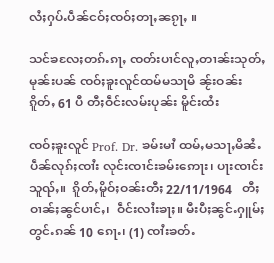လႆႈႁပ်ႉပဵၼ်ငဝ်ႈၸဝ်ႈတႃႇၼၵႂႃႇ ။

သင်ၶလႄႈတၵ်ႉၵႃႇ ၸတ်းပၢင်လူႇတၢၼ်းသုတ်ႇမုၼ်းပၼ် ၸဝ်ႈၶူးလူင်ထမ်မသႃမိ ၼႂ်းဝၼ်းၵိူတ်ႇ 61 ပီ တီႈဝဵင်းလမ်းပုၼ်း မိူင်းထႆး

ၸဝ်ႈၶူးလူင် Prof. Dr. ၶမ်းမၢႆ ထမ်ႇမသႃႇမိၼႆႉ ပဵၼ်လုၵ်ႈၸၢႆး လုင်းၸၢင်းၶမ်းဢေႃး၊ ပႃးၸၢင်းသူၺ်ႇ။  ၵိူတ်ႇမိူဝ်ႈဝၼ်းတီႈ 22/11/1964   တီႈဝၢၼ်ႈၼွင်ပၢင်ႇ၊  ဝဵင်းလၢႆးၶႃႈ။ မီးပီႈၼွင်ႉႁူမ်ႈတွင်ႉၵၼ် 10 ၵေႃႉ၊ (1) ၸၢႆးၶတ်ႉ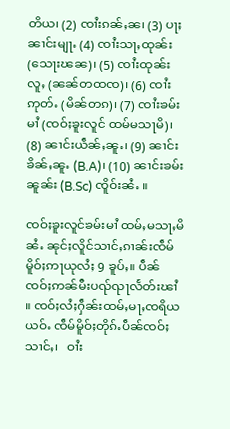တိယ၊ (2) ၸၢႆးၵၼ်ႇၼ၊ (3) ပႃႈၼၢင်းမျႃႉ (4) ၸၢႆးသႃႇထုၼ်း (သေႃးၽၼ)၊ (5) ၸၢႆးထုၼ်းလူႇ (ၼၼ်တထၸ)၊ (6) ၸၢႆးဢုတ်ႉ (မိၼ်တၵ)၊ (7) ၸၢႆးၶမ်းမၢႆ (ၸဝ်ႈၶူးလူင် ထမ်မသႃမိ)၊ (8) ၼၢင်းယဵၼ်ႇၼူႉ၊ (9) ၼၢင်းၶိၼ်ႇၼူႉ (B.A)၊ (10) ၼၢင်းၶမ်းၼူၼ်း (B.Sc) ၸိူဝ်းၼႆႉ ။

ၸဝ်ႈၶူးလူင်ၶမ်းမၢႆ ထမ်ႇမသႃႇမိၼႆႉ ၼုင်ႈလိူင်သၢင်ႇၵၢၼ်းၸဵမ်မိူဝ်ႈဢႃယုလႆႈ 9 ၶူပ်ႇ။ ပဵၼ်ၸဝ်ႈဢၼ်မီးပၺ်ၺႃလႅတ်းၽၢႆ ။ ၸဝ်ႈလႆႈႁဵၼ်းထမ်ႇမႃႇၸရိယယဝ်ႉ ၸဵမ်မိူဝ်ႈတိုၵ်ႉပဵၼ်ၸဝ်ႈသၢင်ႇ၊   ဝၢႆး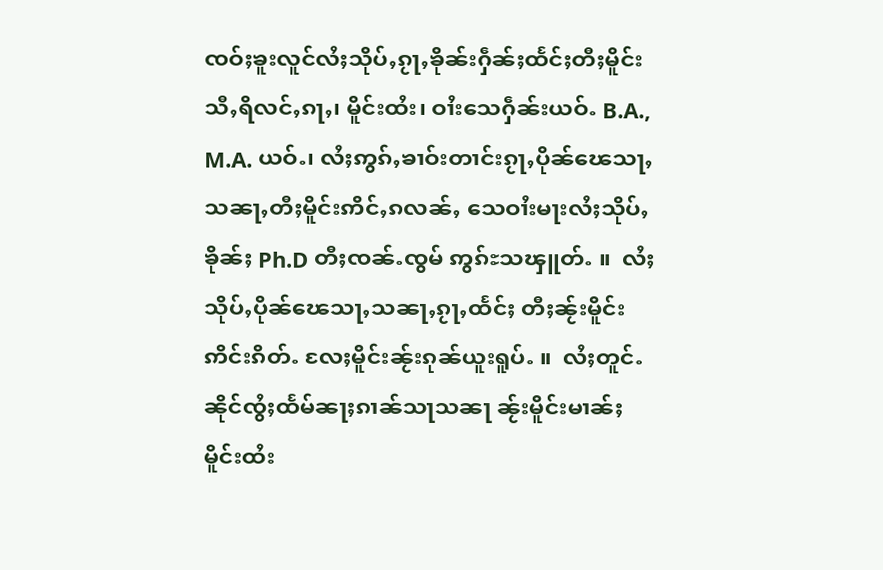ၸဝ်ႈၶူးလူင်လႆႈသိုပ်ႇၵႂႃႇၶိုၼ်းႁဵၼ်ႈထႅင်ႈတီႈမိူင်း သီႇရိလင်ႇၵႃႇ၊ မိူင်းထႆး၊ ဝၢႆးသေႁဵၼ်းယဝ်ႉ B.A., M.A. ယဝ်ႉ၊ လႆႈဢွၵ်ႇၶၢဝ်းတၢင်းၵႂႃႇပိုၼ်ၽေသႃႇသၼႃႇတီႈမိူင်းဢိင်ႇၵလၼ်ႇ သေဝၢႆးမႃးလႆႈသိုပ်ႇၶိုၼ်ႈ Ph.D တီႈၸၼ်ႉၸွမ် ဢွၵ်ႊသၾူတ်ႉ ။  လႆႈသိုပ်ႇပိုၼ်ၽေသႃႇသၼႃႇၵႂႃႇထႅင်ႈ တီႈၼႂ်းမိူင်းဢိင်းၵိတ်ႉ လႄႈမိူင်းၼႂ်းၵုၼ်ယူးရူပ်ႉ ။  လႆႈတူင်ႉၼိုင်ၸွႆႈထႅမ်ၼႃႈၵၢၼ်သႃသၼႃ ၼႂ်းမိူင်းမၢၼ်ႈ မိူင်းထႆး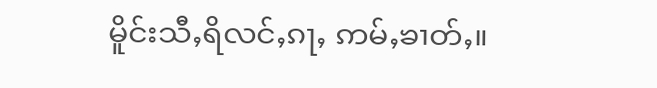မိူင်းသီႇရိလင်ႇၵႃႇ ဢမ်ႇၶၢတ်ႇ။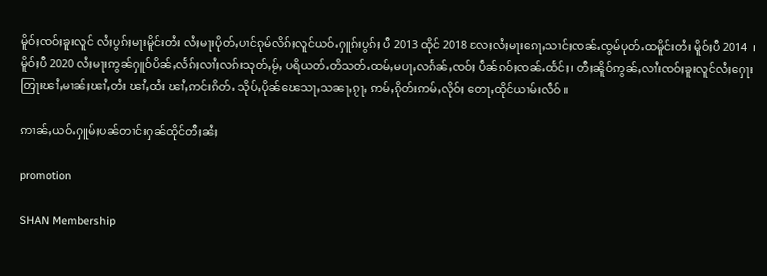မိူဝ်ႈၸဝ်ႈၶူးလူင် လႆႈပွၵ်ႈမႃးမိူင်းတႆး လႆႈမႃးပိုတ်ႇပၢင်ၵုမ်လိၵ်ႈလူင်ယဝ်ႉႁူၵ်းပွၵ်ႈ ပီ 2013 ထိုင် 2018 လႄႈလႆႈမႃးၵေႃႇသၢင်ႈၸၼ်ႉၸွမ်ပုတ်ႉထမိူင်းတႆး မိူဝ်ႈပီ 2014  ၊   မိူဝ်ႈပီ 2020 လႆႈမႃးဢွၼ်ႁူဝ်ပိၼ်ႇလႅၵ်ႈလၢႆႈလၵ်းသုတ်ႇမႂ်ႇ ပရိယတ်ႉတိသတ်ႉထမ်ႇမပႃႇလၵႅၼ်ႇၸဝ်ႈ ပဵၼ်ၵဝ်ႈၸၼ်ႉထႅင်ႈ၊ တီႈၼိူဝ်ဢွၼ်ႇလၢႆးၸဝ်ႈၶူးလူင်လႆႈႁေႃးတြႃးၽၢႆႇမၢၼ်ႈၽၢႆႇတႆး ၽၢႆႇထႆး ၽၢႆႇဢင်းၵိတ်ႉ သိုပ်ႇပိုၼ်ၽေသႃႇသၼႃႇၵႂႃႇ ဢမ်ႇၵိုတ်းဢမ်ႇလိုဝ်ႈ တေႃႇထိုင်ယၢမ်းလဵဝ် ။

ဢၢၼ်ႇယဝ်ႉႁူမ်ႈပၼ်တၢင်းႁၼ်ထိုင်တီႈၼႆႈ

promotion

SHAN Membership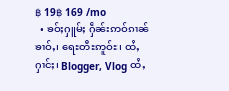฿ 19฿ 169 /mo
  • ၶဝ်ႈႁူမ်ႈ ႁဵၼ်းဢဝ်ၵၢၼ်ၶၢဝ်ႇ၊ ရေႊတီႊဢူဝ်ႊ၊ ထႆႇႁၢင်ႈ၊ Blogger, Vlog ထႆႇ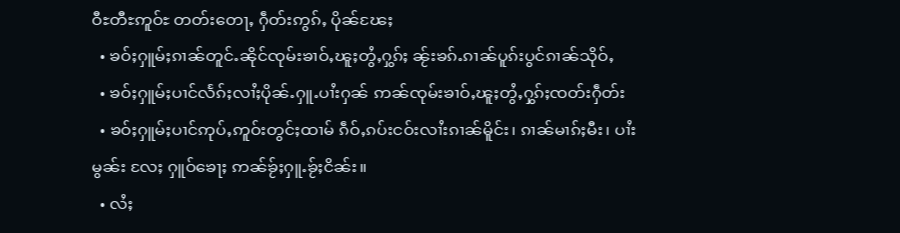ဝီႊတီႊဢူဝ်ႊ တတ်းတေႃႇ ႁဵတ်းဢွၵ်ႇ ပိုၼ်ၽႄႈ
  • ၶဝ်ႈႁူမ်ႈၵၢၼ်တူင်ႉၼိုင်ၸုမ်းၶၢဝ်ႇၽူႈတွႆႇႁွၵ်ႈ ၼႂ်းၶၵ်ႉၵၢၼ်ပူၵ်းပွင်ၵၢၼ်သိုဝ်ႇ
  • ၶဝ်ႈႁူမ်ႈပၢင်လႅၵ်ႈလၢႆႈပိုၼ်ႉႁူႉပၢႆးႁၼ် ဢၼ်ၸုမ်းၶၢဝ်ႇၽူႈတွႆႇႁွၵ်ႈၸတ်းႁဵတ်း
  • ၶဝ်ႈႁူမ်ႈပၢင်ဢုပ်ႇဢူဝ်းတွင်ႈထၢမ် ၵဵဝ်ႇၵပ်းငဝ်းလၢႆးၵၢၼ်မိူင်း၊ ၵၢၼ်မၢၵ်ႈမီး၊ ပၢႆးမွၼ်း လႄႈ ႁူဝ်ၶေႃႈ ဢၼ်ၶႂ်ႈႁူႉၶႂ်ႈငိၼ်း။
  • လႆႈ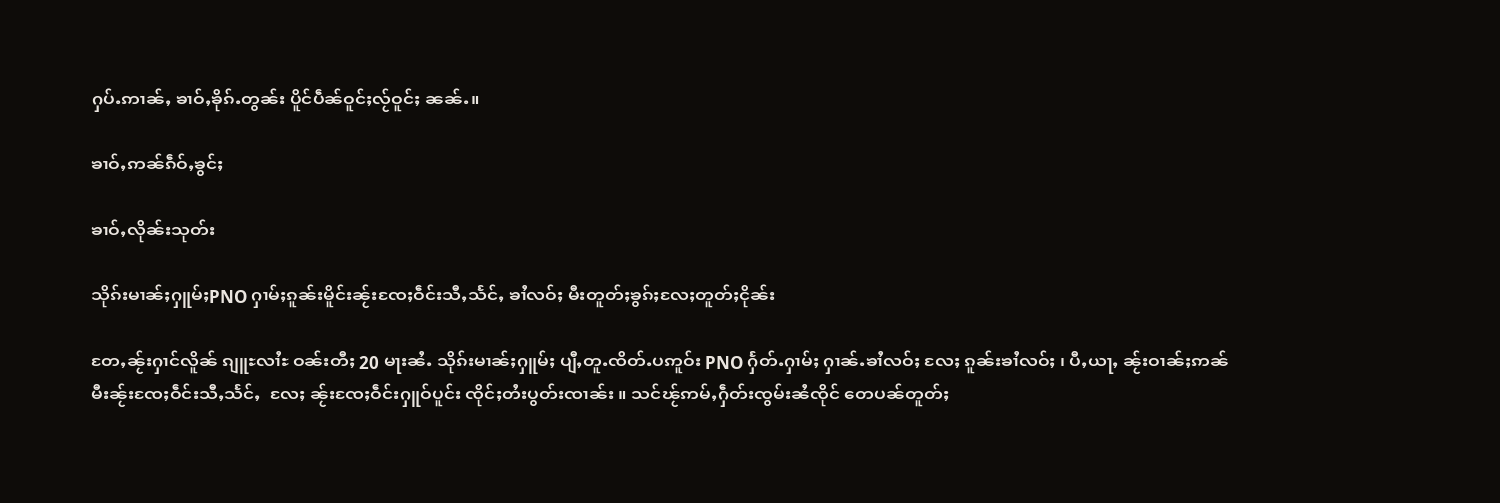ႁပ်ႉဢၢၼ်ႇ ၶၢဝ်ႇၶိုၵ်ႉတွၼ်း ပိူင်ပဵၼ်ဝူင်ႈလႂ်ဝူင်ႈ ၼၼ်ႉ။

ၶၢဝ်ႇဢၼ်ၵဵဝ်ႇၶွင်ႈ

ၶၢဝ်ႇလိုၼ်းသုတ်း

သိုၵ်းမၢၼ်ႈႁူမ်ႈPNO ႁၢမ်ႈၵူၼ်းမိူင်းၼႂ်းၸႄႈဝဵင်းသီႇသႅင်ႇ ၶၢႆလဝ်ႈ မီးတူတ်ႈၶွၵ်ႈလႄႈတူတ်ႈငိုၼ်း

တႄႇၼႂ်းႁၢင်လိူၼ် ၵျူႊလၢႆႊ ဝၼ်းတီႈ 20 မႃးၼႆႉ သိုၵ်းမၢၼ်ႈႁူမ်ႈ ပျီႇတူႉၸိတ်ႉပဢူဝ်း PNO ႁႅတ်ႉႁၢမ်ႈ ႁၢၼ်ႉၶၢႆလဝ်ႈ လႄႈ ၵူၼ်းၶၢႆလဝ်ႈ ၊ ပီႇယႃႇ ၼႂ်းဝၢၼ်ႈဢၼ်မီးၼႂ်းၸႄႈဝဵင်းသီႇသႅင်ႇ  လႄႈ ၼႂ်းၸႄႈဝဵင်းႁူဝ်ပူင်း ၸိုင်ႈတႆးပွတ်းၸၢၼ်း ။ သင်ၽႂ်ဢမ်ႇႁဵတ်းၸွမ်းၼႆၸိုင် တေပၼ်တူတ်ႈ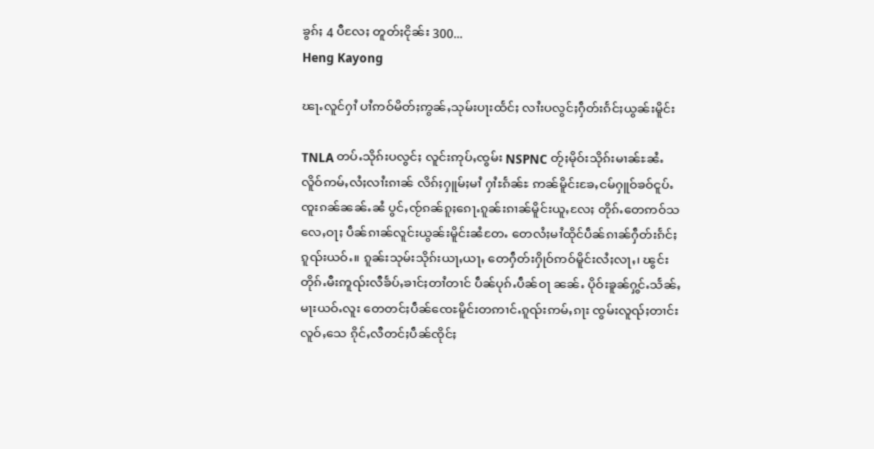ၶွၵ်ႈ 4 ပီလႄႈ တူတ်ႈငိုၼ်း 300...
Heng Kayong

ၽႃႉလူင်ႁၢႆ ပၢႆဢဝ်မိတ်ႈဢွၼ်ႇသုမ်းပႃးထႅင်ႈ လၢႆးပလွင်ႈႁဵတ်းၵႅင်ႈယွၼ်းမိူင်း

TNLA တပ်ႉသိုၵ်းပလွင်ႈ လူင်းဢုပ်ႇၸွမ်း NSPNC တႂ်ႈမိုဝ်းသိုၵ်းမၢၼ်ႊၼႆႉ လိူဝ်ဢမ်ႇလႆႈလၢႆးၵၢၼ် လိၵ်ႈႁူမ်ႈမၢႆ ႁၢႆႊၵႅၼ်ႊ ဢၼ်မိူင်းၶႄႇငမ်ႁူဝ်ၶဝ်ငူပ်ႉၸူးၵၼ်ၼၼ်ႉၼႆ ပွင်ႇၸႂ်ၵၼ်ၵူႈၵေႃႉၵူၼ်းၵၢၼ်မိူင်းယူႇလႄႈ တိုၵ်ႉတေဢဝ်သလေႇဝႃႈ ပဵၼ်ၵၢၼ်လူင်းယွၼ်းမိူင်းၼႆတႄႉ တေလႆႈမၢႆထိုင်ပဵၼ်ၵၢၼ်ႁဵတ်းၵႅင်ႈၵူၺ်းယဝ်ႉ။ ၵူၼ်းသုမ်းသိုၵ်းယႃႇယႃႇ တေႁဵတ်းႁိုဝ်ဢဝ်မိူင်းလႆႈလႃႇ၊ ၽွင်းတိုၵ်ႉမီးဢူၺ်းလီၶႅပ်ႇၶၢင်ႈတၢႆတၢင် ပဵၼ်ပုၵ်ႉပဵၼ်ဝႃ ၼၼ်ႉ ပိုဝ်းၶူၼ်ႁွင်ႉသႅၼ်ႇမႃးယဝ်ႉလူး တေတင်ႈပဵၼ်ၸေႊမိူင်းတဢၢင်ႉၵူၺ်းဢမ်ႇၵႃး ၸွမ်းလူၺ်ႈတၢင်းလူဝ်ႇသေ ၵိုင်ႇလီတင်ႈပဵၼ်ၸိုင်ႈ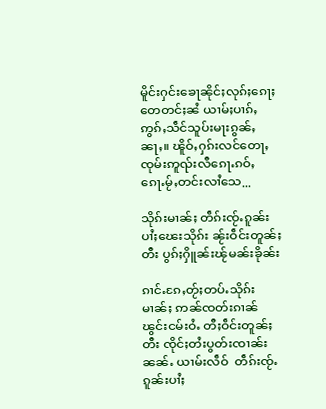မိူင်းႁင်းၶေႃၼိုင်ႈလုၵ်ႈၵေႃႈတေတင်ႈၼႆ ယၢမ်ႈပၢၵ်ႇဢွၵ်ႇသဵင်သူပ်းမႃးၵွၼ်ႇၼႃႇ။ ၽိူဝ်ႇႁၵ်းလင်တေႃႇ ၸုမ်းဢူၺ်းလီၵေႃႉၵဝ်ႇၵေႃႉမႂ်ႇတင်းလၢႆသေ...

သိုၵ်းမၢၼ်ႈ တဵၵ်းၸႂ်ႉၵူၼ်းပၢႆႈၽေးသိုၵ်း ၼႂ်းဝဵင်းတူၼ်ႈတီး ပွၵ်ႈႁိူၼ်းၽႂ်မၼ်းၶိုၼ်း

ၵၢင်ႉၵႄႇတႂ်ႈတပ်ႉသိုၵ်းမၢၼ်ႈ ဢၼ်ၸတ်းၵၢၼ်ၽွင်းငမ်းဝႆႉ တီႈဝဵင်းတူၼ်ႈတီး ၸိုင်ႈတႆးပွတ်းၸၢၼ်းၼၼ်ႉ ယၢမ်းလဵဝ်  တဵၵ်းၸႂ်ႉၵူၼ်းပၢႆႈ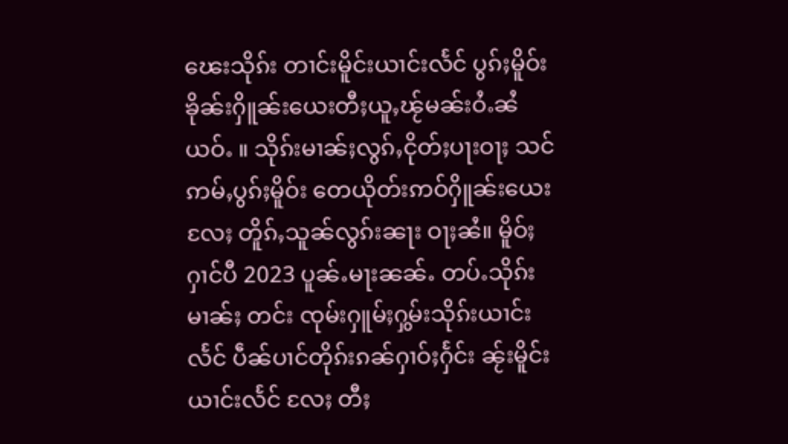ၽေးသိုၵ်း တၢင်းမိူင်းယၢင်းလႅင် ပွၵ်ႈမိူဝ်းၶိုၼ်းႁိူၼ်းယေးတီႈယူႇၽႂ်မၼ်းဝႆႉၼႆယဝ်ႉ ။ သိုၵ်းမၢၼ်ႈလွၵ်ႇငိုတ်ႈပႃးဝႃႈ သင်ဢမ်ႇပွၵ်ႈမိူဝ်း တေယိုတ်းဢဝ်ႁိူၼ်းယေးလႄႈ တိူၵ်ႇသူၼ်လွၵ်းၼႃး ဝႃႈၼႆ။ မိူဝ်ႈႁၢင်ပီ 2023 ပူၼ်ႉမႃးၼၼ်ႉ တပ်ႉသိုၵ်းမၢၼ်ႈ တင်း ၸုမ်းႁူမ်ႈႁွမ်းသိုၵ်းယၢင်းလႅင် ပဵၼ်ပၢင်တိုၵ်းၵၼ်ႁၢဝ်ႈႁႅင်း ၼႂ်းမိူင်းယၢင်းလႅင် လႄႈ တီႈ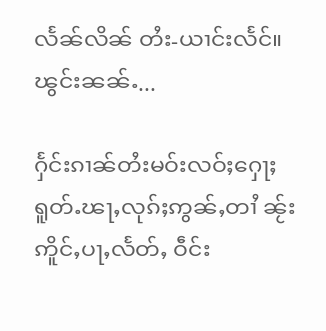လႅၼ်လိၼ် တႆး-ယၢင်းလႅင်။ ၽွင်းၼၼ်ႉ...

ႁႅင်းၵၢၼ်တႆးမဝ်းလဝ်ႈႁေႃႈရူတ်ႉၽႃႇလုၵ်ႈဢွၼ်ႇတၢႆ ၼႂ်းဢိူင်ႇပႃႇလႅတ်ႇ ဝဵင်း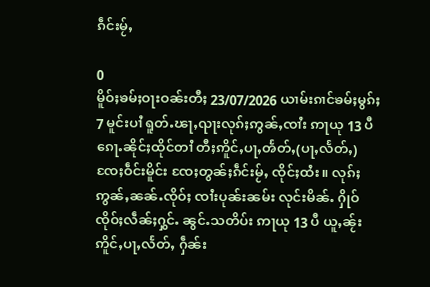ၵဵင်းမႂ်ႇ

0
မိူဝ်ႈၶမ်ႈဝႃးဝၼ်းတီႈ 23/07/2026 ယၢမ်းၵၢင်ၶမ်ႈမွၵ်ႈ 7 မူင်းပၢႆ ရူတ်ႉၽႃႇၺႃးလုၵ်ႈဢွၼ်ႇၸၢႆး ဢႃယု 13 ပီၵေႃႉၼိုင်ႈထိုင်တၢႆ တီႈဢိူင်ႇပႃႇၻႅတ်ႇ(ပႃႇလႅတ်ႇ) ၸႄႈဝဵင်းမိူင်း ၸႄႈတွၼ်ႈၵဵင်းမႂ်ႇ ၸိုင်ႈထႆး။ လုၵ်ႈဢွၼ်ႇၼၼ်ႉၸိုဝ်ႈ ၸၢႆးပုၼ်းၼမ်း လုင်းမိၼ်ႉ ႁိုဝ် ၸိုဝ်ႈလဵၼ်ႈႁွင်ႉ ၼွင်ႉသတိပ်း ဢႃယု 13 ပီ ယူႇၼႂ်းဢိူင်ႇပႃႇလႅတ်ႇ ႁဵၼ်း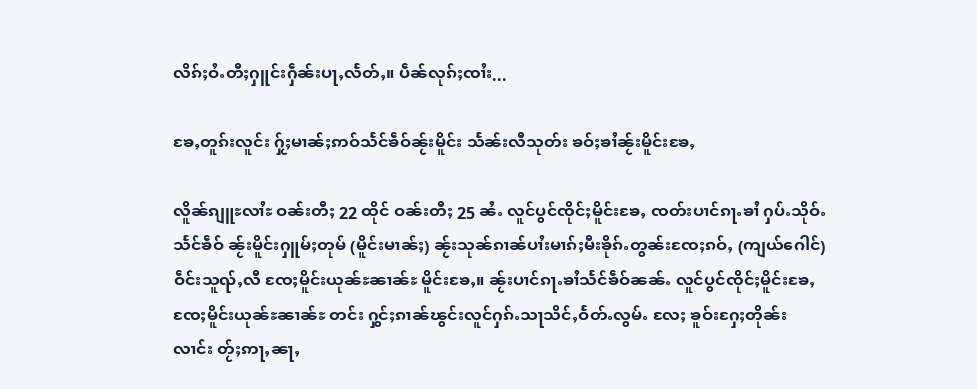လိၵ်ႈဝႆႉတီႈႁူင်းႁဵၼ်းပႃႇလႅတ်ႇ။ ပဵၼ်လုၵ်ႈၸၢႆး...

ၶႄႇတူၵ်းလူင်း ႁႂ်ႈမၢၼ်ႈဢဝ်သႅင်ၶဵဝ်ၼႂ်းမိူင်း သႅၼ်းလီသုတ်း ၶဝ်ႈၶၢႆၼႂ်းမိူင်းၶႄႇ

လိူၼ်ၵျူႊလၢႆႊ ဝၼ်းတီႈ 22 ထိုင် ဝၼ်းတီႈ 25 ၼႆႉ လူင်ပွင်ၸိုင်ႈမိူင်းၶႄႇ ၸတ်းပၢင်ၵႃႉၶၢႆ ႁပ်ႉသိုဝ်ႉသႅင်ၶဵဝ် ၼႂ်းမိူင်းႁူမ်ႈတုမ် (မိူင်းမၢၼ်ႈ) ၼႂ်းသုၼ်ၵၢၼ်ပၢႆးမၢၵ်ႈမီးၶိုၵ်ႉတွၼ်းၸႄႈၵဝ်ႇ (ကျယ်‌ဂေါင်) ဝဵင်းသူၺ်ႇလီ ၸႄႈမိူင်းယုၼ်ႊၼၢၼ်ႊ မိူင်းၶႄႇ။ ၼႂ်းပၢင်ၵႃႉၶၢႆသႅင်ၶဵဝ်ၼၼ်ႉ လူင်ပွင်ၸိုင်ႈမိူင်းၶႄႇၸႄႈမိူင်းယုၼ်ႊၼၢၼ်ႊ တင်း ႁွင်ႈၵၢၼ်ၽွင်းလူင်ႁၵ်ႉသႃသိင်ႇဝႅတ်ႉလွမ်ႉ လႄႈ ၶူဝ်းႁႄႈတိုၼ်းလၢင်း တႂ်ႈဢႃႇၼႃႇ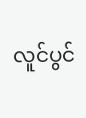လူင်ပွင်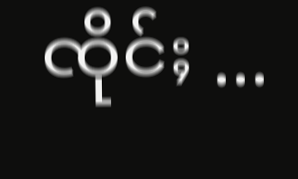ၸိုင်ႈ ...